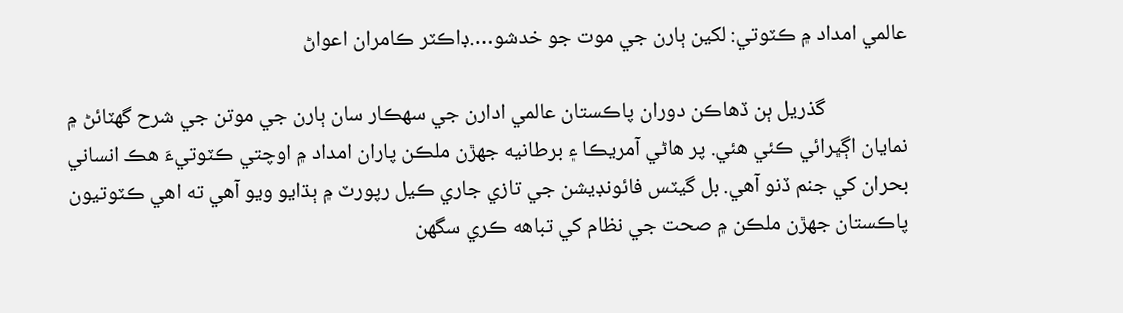عالمي امداد ۾ ڪٽوتي: لکين ٻارن جي موت جو خدشو….ڊاڪٽر ڪامران اعواڻ

                 گذريل ٻن ڏهاڪن دوران پاڪستان عالمي ادارن جي سهڪار سان ٻارن جي موتن جي شرح گهٽائڻ ۾ نمايان اڳڀرائي ڪئي هئي. پر هاڻي آمريڪا ۽ برطانيه جهڙن ملڪن پاران امداد ۾ اوچتي ڪٽوتيءَ هڪ انساني بحران کي جنم ڏنو آهي. بل گيٽس فائونڊيشن جي تازي جاري ڪيل رپورٽ ۾ ٻڌايو ويو آهي ته اهي ڪٽوتيون پاڪستان جهڙن ملڪن ۾ صحت جي نظام کي تباهه ڪري سگهن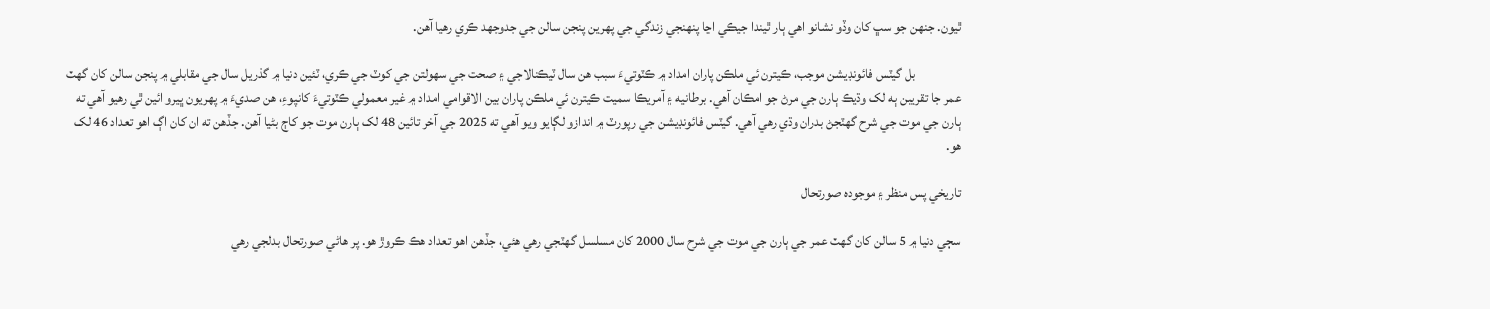ٿيون. جنهن جو سڀ کان وڏو نشانو اهي ٻار ٿيندا جيڪي اڃا پنهنجي زندگي جي پهرين پنجن سالن جي جدوجهد ڪري رهيا آهن.

                 بل گيٽس فائونڊيشن موجب، ڪيترن ئي ملڪن پاران امداد ۾ ڪٽوتيءَ سبب هن سال ٽيڪنالاجي ۽ صحت جي سهولتن جي کوٽ جي ڪري، ٽئين دنيا ۾ گذريل سال جي مقابلي ۾ پنجن سالن کان گهٽ عمر جا تقريبن ٻه لک وڌيڪ ٻارن جي مرڻ جو امڪان آهي. برطانيه ۽ آمريڪا سميت ڪيترن ئي ملڪن پاران بين الاقوامي امداد ۾ غير معمولي ڪٽوتيءَ کانپوءِ، هن صديءَ ۾ پهريون ڀيرو ائين ٿي رهيو آهي ته ٻارن جي موت جي شرح گهٽجڻ بدران وڌي رهي آهي. گيٽس فائونڊيشن جي رپورٽ ۾ اندازو لڳايو ويو آهي ته 2025 جي آخر تائين 48 لک ٻارن موت جو کاڄ بڻيا آهن. جڏهن ته ان کان اڳ اهو تعداد 46 لک هو.

تاريخي پس منظر ۽ موجوده صورتحال

سڄي دنيا ۾ 5 سالن کان گهٽ عمر جي ٻارن جي موت جي شرح سال 2000 کان مسلسل گهٽجي رهي هئي، جڏهن اهو تعداد هڪ ڪروڙ هو. پر هاڻي صورتحال بدلجي رهي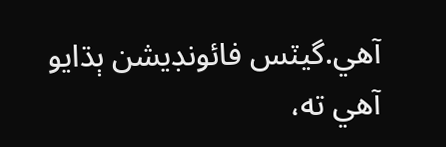آهي.گيٽس فائونڊيشن ٻڌايو آهي ته،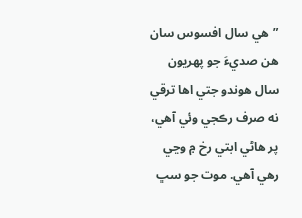”هي سال افسوس سان هن صديءَ جو پهريون سال هوندو جتي اها ترقي نه صرف رڪجي وئي آهي، پر هاڻي ابتي رخ ۾ وڃي رهي آهي. موت جو سڀ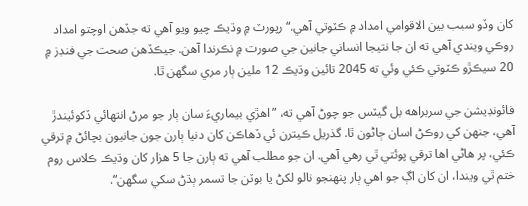کان وڏو سبب بين الاقوامي امداد ۾ ڪٽوتي آهي.“ رپورٽ ۾ وڌيڪ چيو ويو آهي ته جڏهن اوچتو امداد روڪي ويندي آهي ته ان جا نتيجا انساني جانين جي صورت ۾ نڪرندا آهن. جيڪڏهن صحت جي فنڊز ۾ 20 سيڪڙو ڪٽوتي ڪئي وئي ته 2045 تائين وڌيڪ 12 ملين ٻار مري سگهن ٿا.

فائونڊيشن جي سربراهه بل گيٽس جو چوڻ آهي ته، ”اهڙي بيماريءَ سان ٻار جو مرڻ انتهائي ڏکوئيندڙ آهي، جنهن کي روڪڻ اسان ڄاڻون ٿا. گذريل ڪيترن ئي ڏهاڪن کان دنيا ٻارن جون جانيون بچائڻ ۾ ترقي ڪئي، پر هاڻي اها ترقي پوئتي ٿي رهي آهي. ان جو مطلب آهي ته ٻارن جا 5 هزار کان وڌيڪ ڪلاس روم ختم ٿي ويندا، ان کان اڳ جو اهي ٻار پنهنجو نالو لکڻ يا بوٽن جا تسمر ٻڌڻ سکي سگهن“.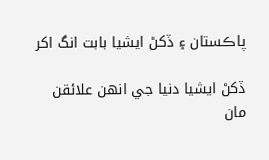پاڪستان ۽ ڏکڻ ايشيا بابت انگ اکر

ڏکڻ ايشيا دنيا جي انهن علائقن مان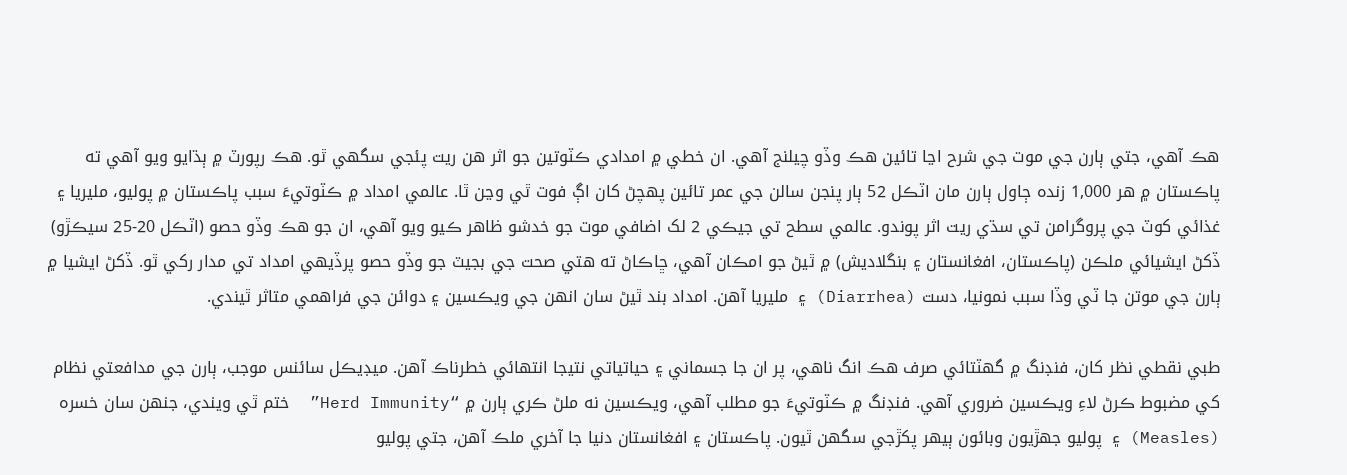هڪ آهي، جتي ٻارن جي موت جي شرح اڃا تائين هڪ وڏو چيلنج آهي. ان خطي ۾ امدادي ڪٽوتين جو اثر هن ريت پئجي سگهي ٿو. هڪ رپورٽ ۾ ٻڌايو ويو آهي ته پاڪستان ۾ هر 1,000 زنده ڄاول ٻارن مان اٽڪل 52 ٻار پنجن سالن جي عمر تائين پهچڻ کان اڳ فوت ٿي وڃن ٿا. عالمي امداد ۾ ڪٽوتيءَ سبب پاڪستان ۾ پوليو، مليريا ۽ غذائي کوٽ جي پروگرامن تي سڌي ريت اثر پوندو. عالمي سطح تي جيڪي 2 لک اضافي موت جو خدشو ظاهر ڪيو ويو آهي، ان جو هڪ وڏو حصو (اٽڪل 20-25 سيڪڙو) ڏکڻ ايشيائي ملڪن (پاڪستان، افغانستان ۽ بنگلاديش) ۾ ٿيڻ جو امڪان آهي، ڇاڪاڻ ته هتي صحت جي بجيٽ جو وڏو حصو پرڏيهي امداد تي مدار رکي ٿو. ڏکڻ ايشيا ۾ ٻارن جي موتن جا ٽي وڏا سبب نمونيا، دست (Diarrhea) ۽ مليريا آهن. امداد بند ٿيڻ سان انهن جي ويڪسين ۽ دوائن جي فراهمي متاثر ٿيندي.

طبي نقطي نظر کان، فنڊنگ ۾ گهٽتائي صرف هڪ انگ ناهي، پر ان جا جسماني ۽ حياتياتي نتيجا انتهائي خطرناڪ آهن. ميڊيڪل سائنس موجب، ٻارن جي مدافعتي نظام کي مضبوط ڪرڻ لاءِ ويڪسين ضروري آهي. فنڊنگ ۾ ڪٽوتيءَ جو مطلب آهي، ويڪسين نه ملڻ ڪري ٻارن ۾ “Herd Immunity”  ختم ٿي ويندي، جنهن سان خسرہ (Measles) ۽ پوليو جهڙيون وبائون ٻيهر پکڙجي سگهن ٿيون. پاڪستان ۽ افغانستان دنيا جا آخري ملڪ آهن، جتي پوليو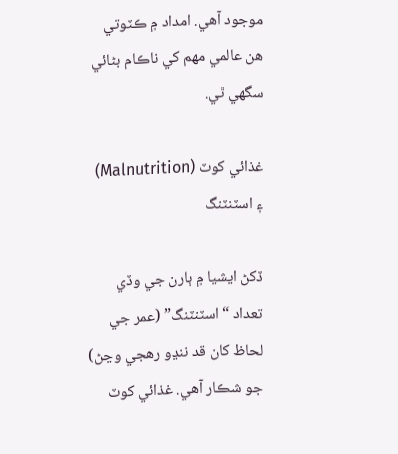موجود آهي. امداد ۾ ڪٽوتي هن عالمي مهم کي ناڪام بڻائي سگهي ٿي.

غذائي کوٽ (Malnutrition) ۽ اسٽنٽنگ

ڏکڻ ايشيا ۾ ٻارن جي وڏي تعداد “اسٽنٽنگ” (عمر جي لحاظ کان قد ننڍو رهجي وڃڻ) جو شڪار آهي. غذائي کوٽ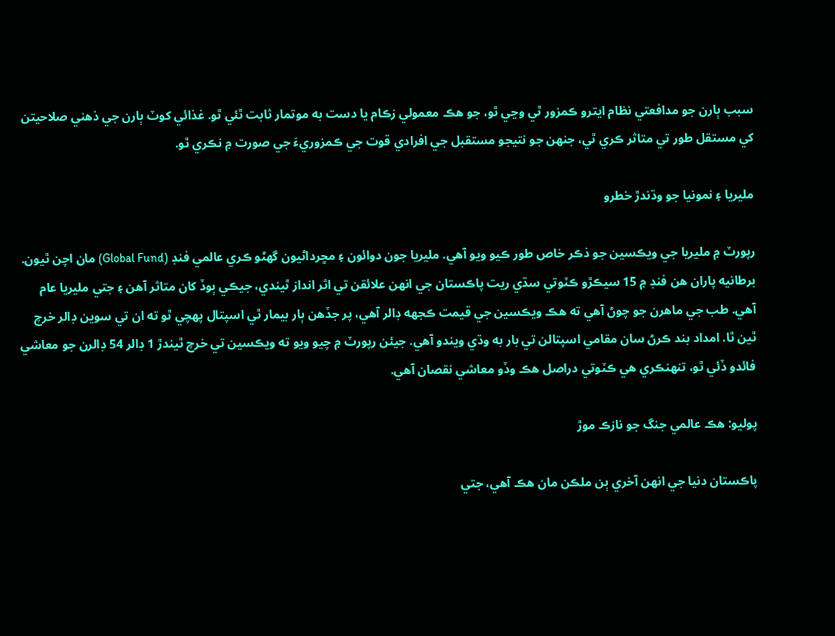سبب ٻارن جو مدافعتي نظام ايترو ڪمزور ٿي وڃي ٿو، جو هڪ معمولي زڪام يا دست به موتمار ثابت ٿئي ٿو. غذائي کوٽ ٻارن جي ذهني صلاحيتن کي مستقل طور تي متاثر ڪري ٿي، جنهن جو نتيجو مستقبل جي افرادي قوت جي ڪمزوريءَ جي صورت ۾ نڪري ٿو.

مليريا ۽ نمونيا جو وڌندڙ خطرو

رپورٽ ۾ مليريا جي ويڪسين جو ذڪر خاص طور ڪيو ويو آهي. مليريا جون دوائون ۽ مڇرداڻيون گهڻو ڪري عالمي فنڊ (Global Fund) مان اچن ٿيون. برطانيه پاران هن فنڊ ۾ 15 سيڪڙو ڪٽوتي سڌي ريت پاڪستان جي انهن علائقن تي اثر انداز ٿيندي، جيڪي ٻوڏ کان متاثر آهن ۽ جتي مليريا عام آهي. طب جي ماهرن جو چوڻ آهي ته هڪ ويڪسين جي قيمت ڪجهه ڊالر آهي، پر جڏهن ٻار بيمار ٿي اسپتال پهچي ٿو ته ان تي سوين ڊالر خرچ ٿين ٿا. امداد بند ڪرڻ سان مقامي اسپتالن تي بار به وڌي ويندو آهي. جيئن رپورٽ ۾ چيو ويو ته ويڪسين تي خرچ ٿيندڙ 1 ڊالر 54 ڊالرن جو معاشي فائدو ڏئي ٿو، تنهنڪري هي ڪٽوتي دراصل هڪ وڏو معاشي نقصان آهي.

پوليو: هڪ عالمي جنگ جو نازڪ موڙ

پاڪستان دنيا جي انهن آخري ٻن ملڪن مان هڪ آهي، جتي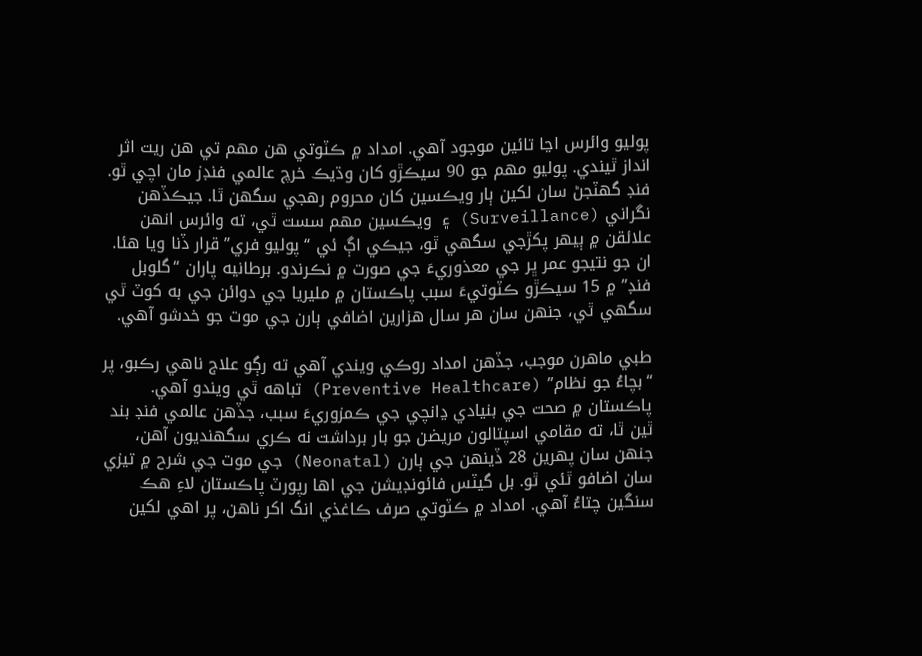پوليو وائرس اڃا تائين موجود آهي. امداد ۾ ڪٽوتي هن مهم تي هن ريت اثر انداز ٿيندي. پوليو مهم جو 90 سيڪڙو کان وڌيڪ خرچ عالمي فنڊز مان اچي ٿو. فنڊ گهٽجڻ سان لکين ٻار ويڪسين کان محروم رهجي سگهن ٿا. جيڪڏهن نگراني (Surveillance) ۽ ويڪسين مهم سست ٿي، ته وائرس انهن علائقن ۾ ٻيهر پکڙجي سگهي ٿو، جيڪي اڳ ئي “پوليو فري” قرار ڏنا ويا هئا. ان جو نتيجو عمر ڀر جي معذوريءَ جي صورت ۾ نڪرندو. برطانيه پاران “گلوبل فنڊ” ۾ 15 سيڪڙو ڪٽوتيءَ سبب پاڪستان ۾ مليريا جي دوائن جي به کوٽ ٿي سگهي ٿي، جنهن سان هر سال هزارين اضافي ٻارن جي موت جو خدشو آهي.

طبي ماهرن موجب، جڏهن امداد روڪي ويندي آهي ته رڳو علاج ناهي رڪبو، پر “بچاءُ جو نظام” (Preventive Healthcare) تباهه ٿي ويندو آهي. پاڪستان ۾ صحت جي بنيادي ڍانچي جي ڪمزوريءَ سبب، جڏهن عالمي فنڊ بند ٿين ٿا، ته مقامي اسپتالون مريضن جو بار برداشت نه ڪري سگهنديون آهن، جنهن سان پهرين 28 ڏينهن جي ٻارن (Neonatal) جي موت جي شرح ۾ تيزي سان اضافو ٿئي ٿو. بل گيٽس فائونڊيشن جي اها رپورٽ پاڪستان لاءِ هڪ سنگين چتاءُ آهي. امداد ۾ ڪٽوتي صرف ڪاغذي انگ اکر ناهن، پر اهي لکين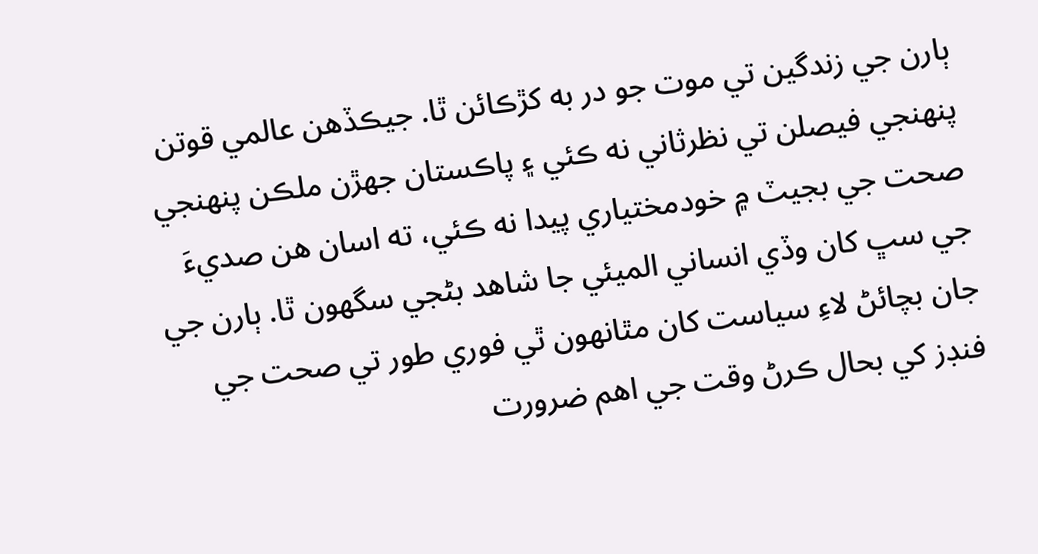ٻارن جي زندگين تي موت جو در به کڙڪائن ٿا. جيڪڏهن عالمي قوتن پنهنجي فيصلن تي نظرثاني نه ڪئي ۽ پاڪستان جهڙن ملڪن پنهنجي صحت جي بجيٽ ۾ خودمختياري پيدا نه ڪئي، ته اسان هن صديءَ جي سڀ کان وڏي انساني الميئي جا شاهد بڻجي سگهون ٿا. ٻارن جي جان بچائڻ لاءِ سياست کان مٿانهون ٿي فوري طور تي صحت جي فنڊز کي بحال ڪرڻ وقت جي اهم ضرورت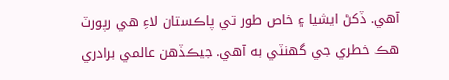آهي. ڏکڻ ايشيا ۽ خاص طور تي پاڪستان لاءِ هي رپورٽ هڪ خطري جي گهنٽي به آهي. جيڪڏهن عالمي برادري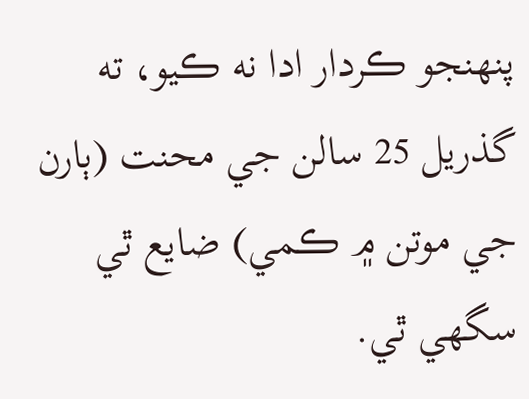پنهنجو ڪردار ادا نه ڪيو، ته گذريل 25 سالن جي محنت (ٻارن جي موتن ۾ ڪمي) ضايع ٿي سگهي ٿي.